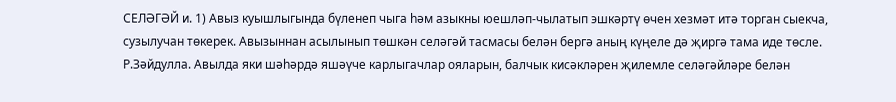СЕЛӘГӘЙ и. 1) Авыз куышлыгында бүленеп чыга һәм азыкны юешләп-чылатып эшкәртү өчен хезмәт итә торган сыекча, сузылучан төкерек. Авызыннан асылынып төшкән селәгәй тасмасы белән бергә аның күңеле дә җиргә тама иде төсле. Р.Зәйдулла. Авылда яки шәһәрдә яшәүче карлыгачлар ояларын, балчык кисәкләрен җилемле селәгәйләре белән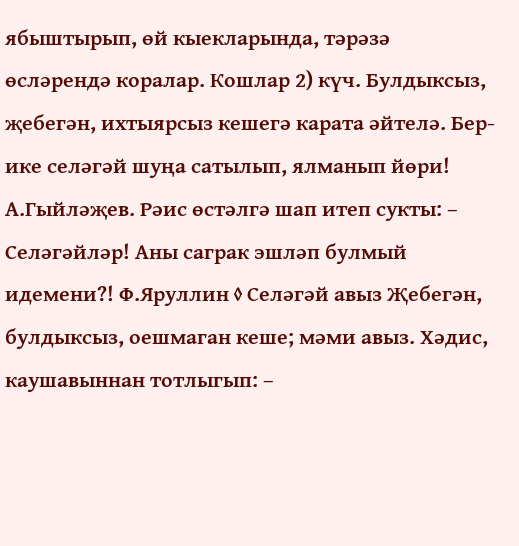ябыштырып, өй кыекларында, тәрәзә өсләрендә коралар. Кошлар 2) күч. Булдыксыз, җебегән, ихтыярсыз кешегә карата әйтелә. Бер-ике селәгәй шуңа сатылып, ялманып йөри! А.Гыйләҗев. Рәис өстәлгә шап итеп сукты: – Селәгәйләр! Аны саграк эшләп булмый идемени?! Ф.Яруллин ◊ Селәгәй авыз Җебегән, булдыксыз, оешмаган кеше; мәми авыз. Хәдис, каушавыннан тотлыгып: –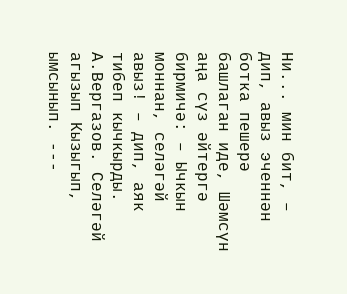Ни... мин бит, – дип, авыз эченнән ботка пешерә башлаган иде, Шәмсүн аңа сүз әйтергә бирмичә: – Ычкын моннан, селәгәй авыз! – дип, аяк тибеп кычкырды. А.Вергазов. Селәгәй агызып Кызыгып, ымсынып. ---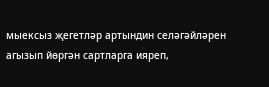мыексыз җегетләр артындин селәгәйләрен агызып йөргән сартларга ияреп,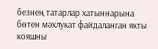безнең татарлар хатыннарына бөтен мәхлукат файдаланган якты кояшны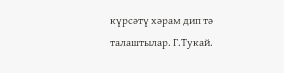күрсәтү хәрам дип тә талаштылар. Г.Тукай.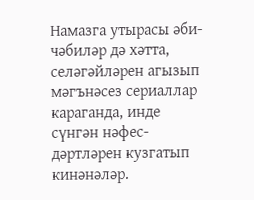Намазга утырасы әби-чәбиләр дә хәтта, селәгәйләрен агызып мәгънәсез сериаллар караганда, инде сүнгән нәфес-дәртләрен кузгатып кинәнәләр.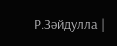Р.Зәйдулла |